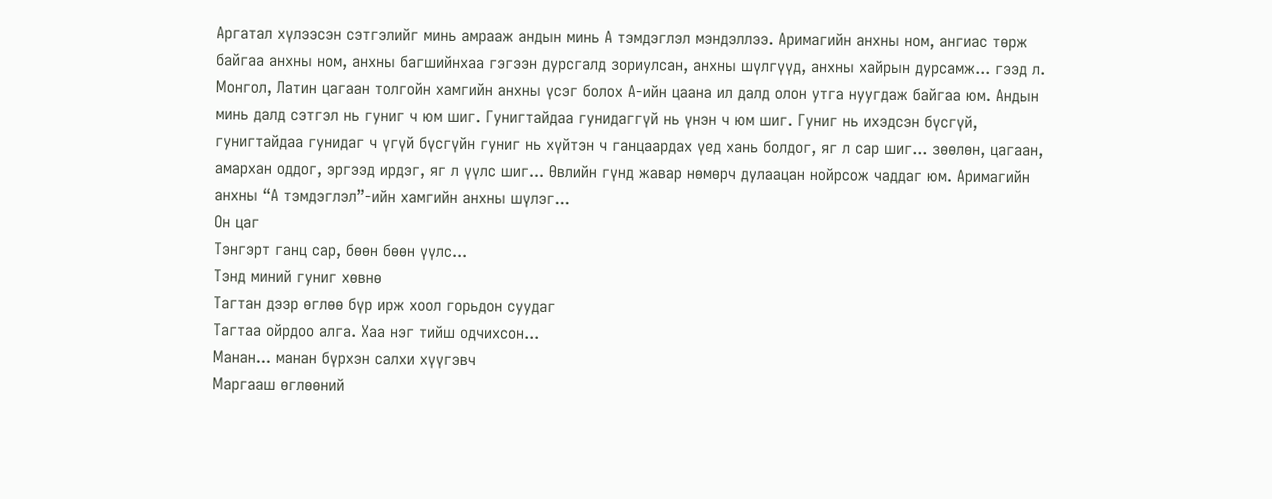Аргатал хүлээсэн сэтгэлийг минь амрааж андын минь А тэмдэглэл мэндэллээ. Аримагийн анхны ном, ангиас төрж байгаа анхны ном, анхны багшийнхаа гэгээн дурсгалд зориулсан, анхны шүлгүүд, анхны хайрын дурсамж... гээд л. Монгол, Латин цагаан толгойн хамгийн анхны үсэг болох А-ийн цаана ил далд олон утга нуугдаж байгаа юм. Андын минь далд сэтгэл нь гуниг ч юм шиг. Гунигтайдаа гунидаггүй нь үнэн ч юм шиг. Гуниг нь ихэдсэн бүсгүй, гунигтайдаа гунидаг ч үгүй бүсгүйн гуниг нь хүйтэн ч ганцаардах үед хань болдог, яг л сар шиг... зөөлөн, цагаан, амархан оддог, эргээд ирдэг, яг л үүлс шиг... Өвлийн гүнд жавар нөмөрч дулаацан нойрсож чаддаг юм. Аримагийн анхны “А тэмдэглэл”-ийн хамгийн анхны шүлэг...
Он цаг
Тэнгэрт ганц сар, бөөн бөөн үүлс...
Тэнд миний гуниг хөвнө
Тагтан дээр өглөө бүр ирж хоол горьдон суудаг
Тагтаа ойрдоо алга. Хаа нэг тийш одчихсон...
Манан... манан бүрхэн салхи хүүгэвч
Маргааш өглөөний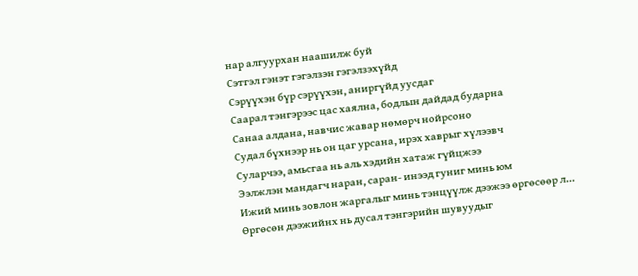нар алгуурхан наашилж буй
Сэтгэл гэнэт гэгэлзэн гэгэлзэхүйд
Сэрүүхэн бүр сэрүүхэн, аниргүйд уусдаг
Саарал тэнгэрээс цас хаялна, бодлын дайдад бударна
Санаа алдана, навчис жавар нөмөрч нойрсоно
Судал бүхнээр нь он цаг урсана, ирэх хаврыг хүлээвч
Суларчээ, амьсгаа нь аль хэдийн хатаж гүйцжээ
Ээлжлэн мандагч наран, саран- инээд гуниг минь юм
Ижий минь зовлон жаргалыг минь тэнцүүлж дээжээ өргөсөөр л...
Өргөсөн дээжийнх нь дусал тэнгэрийн шувуудыг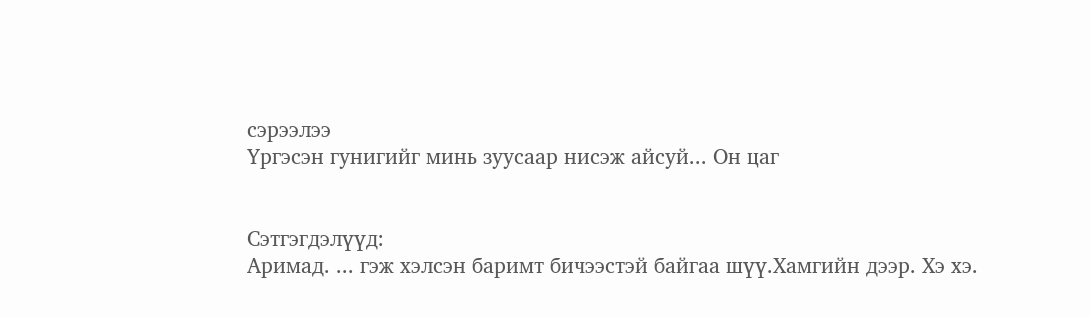сэрээлээ
Үргэсэн гунигийг минь зуусаар нисэж айсуй... Он цаг


Сэтгэгдэлүүд:
Аримад. ... гэж хэлсэн баримт бичээстэй байгаа шүү.Хамгийн дээр. Хэ хэ.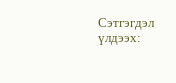Сэтгэгдэл үлдээх: